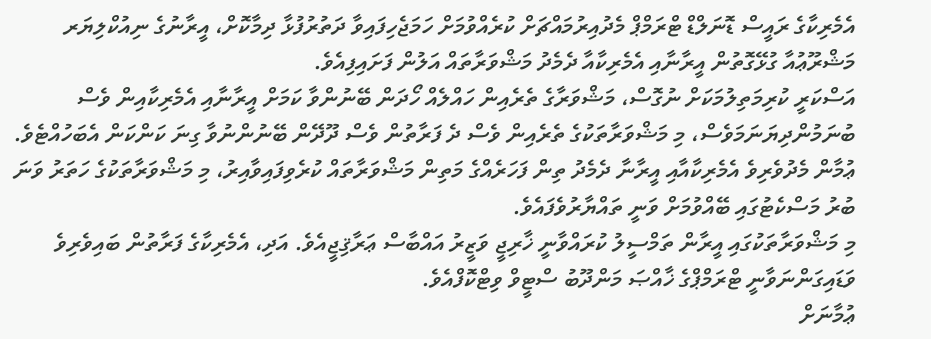އެމެރިކާގެ ރައީސް ޑޮނަލްޑް ޓްރަމްޕް މެދުއިރުމައްޗަށް ކުރެއްވުމަށް ހަމަޖެހިފައިވާ ދަތުރުފުޅާ ދިމާކޮށް، އީރާނުގެ ނިއުކްލިޔަރ މަޝްރޫޢުއާ ގުޅޭގޮތުން އީރާނާއި އެމެރިކާއާ ދެމެދު މަޝްވަރާތައް އަލުން ފަށައިފިއެވެ.
އަސްކަރީ ކުރިމަތިލުމަކަށް ނުގޮސް، މަޝްވަރާގެ ތެރެއިން ހައްލެއް ހޯދަން ބޭނުންވާ ކަމަށް އީރާނާއި އެމެރިކާއިން ވެސް ބުނަމުންދިޔަނަމަވެސް، މި މަޝްވަރާތަކުގެ ތެރެއިން ވެސް ދެ ފަރާތުން ވެސް ދޫދޭން ބޭނުންނުވާ ގިނަ ކަންކަން އެބަހުއްޓެވެ.
ޢުމާން މެދުވެރިވެ އެމެރިކާއާއި އީރާނާ ދެމެދު ތިން ފަހަރެއްގެ މަތިން މަޝްވަރާތައް ކުރެވިފައިވާއިރު، މި މަޝްވަރާތަކުގެ ހަތަރު ވަނަ ބުރު މަސްކެޓުގައި ބޭއްވުމަށް ވަނީ ތައްޔާރުވެފައެވެ.
މި މަޝްވަރާތަކުގައި އީރާން ތަމްސީލު ކުރައްވާނީ ޚާރިޖީ ވަޒީރު އައްބާސް ޢަރާޤިޖީއެވެ. އަދި، އެމެރިކާގެ ފަރާތުން ބައިވެރިވެ ވަޑައިގަންނަވާނީ ޓްރަމްޕްގެ ޚާއްޞަ މަންދޫބު ސްޓީވް ވިޓްކޮފްއެވެ.
ޢުމާނަށް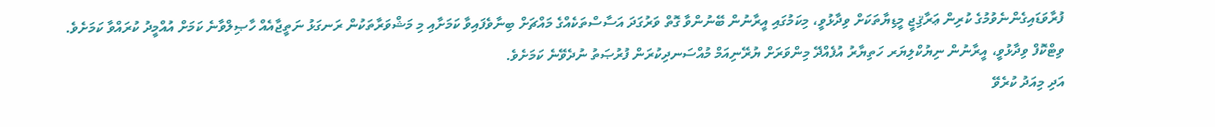ފުރާވަޑައިގެންނެވުމުގެ ކުރިން ޢަރާޤިޖީ މީޑިޔާތަކަށް ވިދާޅުވީ، މިކަމުގައި އީރާނުން ބޭނުންވާ ގޮތް ވަރުގަދަ އަސާސްތަކެއްގެ މައްޗަށް ބިނާވެފައިވާ ކަމަށާއި މި މަޝްވަރާތަކުން ރަނގަޅު ނަތީޖާއެއް ހާޞިލްވާނެ ކަމަށް އުއްމީދު ކުރައްވާ ކަމަށެވެ.
ވިޓްކޮފް ވިދާޅުވީ، އީރާނުން ނިޔުކްލިޔަރ ހަތިޔާރު އުފެއްދޭ މިންވަރަށް ޔުރޭނިއަމް މުއްސަނދިކުރަން ފުރުޞަތު ނުދެވޭނެ ކަމަށެވެ.
އަދި މިއަދު ކުރެވޭ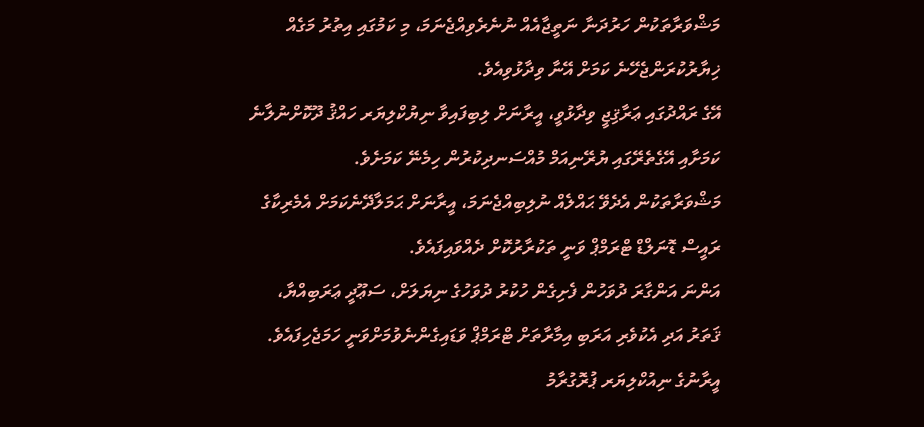މަޝްވަރާތަކުން ހަރުދަނާ ނަތީޖާއެއް ނުނެރެވިއްޖެނަމަ، މި ކަމުގައި އިތުރު މަގެއް ޚިޔާރުކުރަންޖެހޭނެ ކަމަށް އޭނާ ވިދާޅުވިއެވެ.
އޭގެ ރައްދުގައި ޢަރާޤިޖީ ވިދާޅުވީ، އީރާނަށް ލިބިފައިވާ ނިޔުކްލިޔަރ ހައްޤު ދޫކޮށްނުލާނެ ކަމަށާއި އޭގެތެރޭގައި ޔުރޭނިއަމް މުއްސަނދިކުރުން ހިމެނޭ ކަމަށެވެ.
މަޝްވަރާތަކުން އެދެވޭ ޙައްލެއް ނުލިބިއްޖެނަމަ، އީރާނަށް ޙަމަލާދޭނެކަމަށް އެމެރިކާގެ ރައީސް ޑޮނަލްޑް ޓްރަމްޕް ވަނީ ތަކުރާރުކޮށް ދެއްވައިފައެވެ.
އަންނަ އަންގާރަ ދުވަހުން ފެށިގެން ހުކުރު ދުވަހުގެ ނިޔަލަށް، ސަޢޫދީ ޢަރަބިއްޔާ، ޤަތަރު އަދި އެކުވެރި އަރަބި އިމާރާތަށް ޓްރަމްޕް ވަޑައިގެންނެވުމަށްވަނީ ހަމަޖެހިފައެވެ.
އީރާނުގެ ނިއުކްލިޔަރ ޕުރޮގުރާމު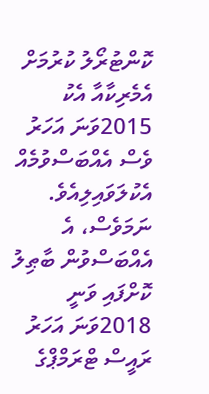ކޮންޓުރޯލު ކުރުމަށް އެމެރިކާއާ އެކު 2015ވަނަ އަހަރު ވެސް އެއްބަސްވުމެއް އެކުލަވައިލިއެވެ. ނަމަވެސް، އެ އެއްބަސްވުން ބާޠިލު ކޮށްފައި ވަނީ 2018ވަނަ އަހަރު ރައީސް ޓްރަމްޕްގެ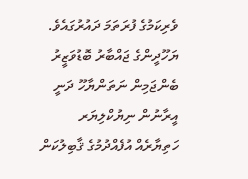ވެރިކަމުގެ ފުރަތަމަ ދައުރުގައެވެ.
ޔަހޫދީންގެ ޖައްބާރު ބޮޑުވަޒީރު ބެންޖަމިން ނަތަންޔާހޫ ދަނީ އީރާނުން ނިޔުކްލިޔަރ ހަތިޔާރެއް އުފެއްދުމުގެ ޤާބިލުކަން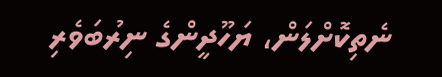ނެތިކޮށްލަން، ޔަހޫދީންގެ ނިރުބަވެރި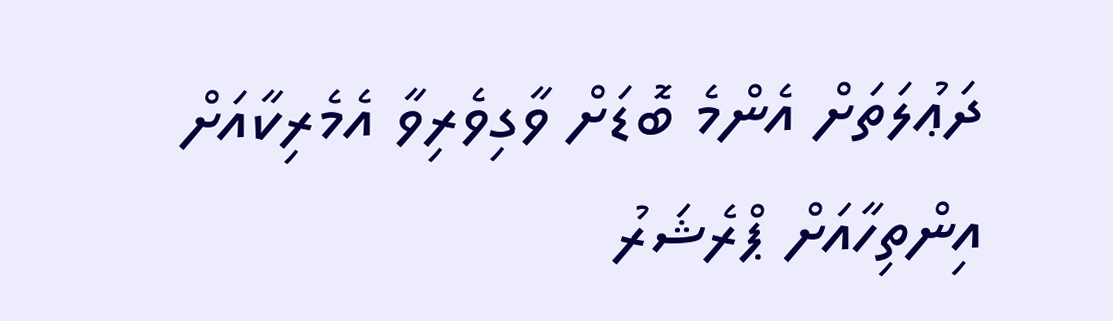ދަޢުލަތަށް އެންމެ ބޮޑަށް ވާގިވެރިވާ އެމެރިކާއަށް އިންތިހާއަށް ޕްރެޝަރު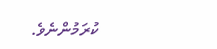ކުރަމުންނެވެ.